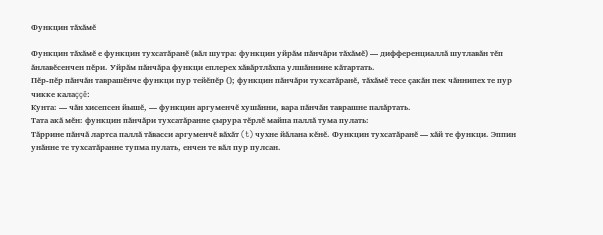Функцин тăхăмĕ

Функцин тăхăмĕ е функцин тухсатăранĕ (вăл шутра: функцин уйрăм пăнчăри тăхăмĕ) — дифференциаллă шутлавăн тĕп ăнлавĕсенчен пĕри. Уйрăм пăнчăра функци еплерех хăвăртлăхпа улшăннине кăтартать.
Пĕр-пĕр пăнчăн таврашĕнче функци пур тейĕпĕр (); функцин пăнчăри тухсатăранĕ, тăхăмĕ тесе çакăн пек чăннипех те пур чикке калаççĕ:
Кунта: — чăн хисепсен йышĕ, — функцин аргуменчĕ хушăнни, вара пăнчăн таврашне палăртать.
Тата акă мĕн: функцин пăнчăри тухсатăранне çырура тĕрлĕ майпа паллă тума пулать:
Тăррине пăнчă лартса паллă тăвасси аргуменчĕ вăхăт (t) чухне йăлана кĕнĕ. Функцин тухсатăранĕ — хăй те функци. Эппин унăнне те тухсатăранне тупма пулать, енчен те вăл пур пулсан.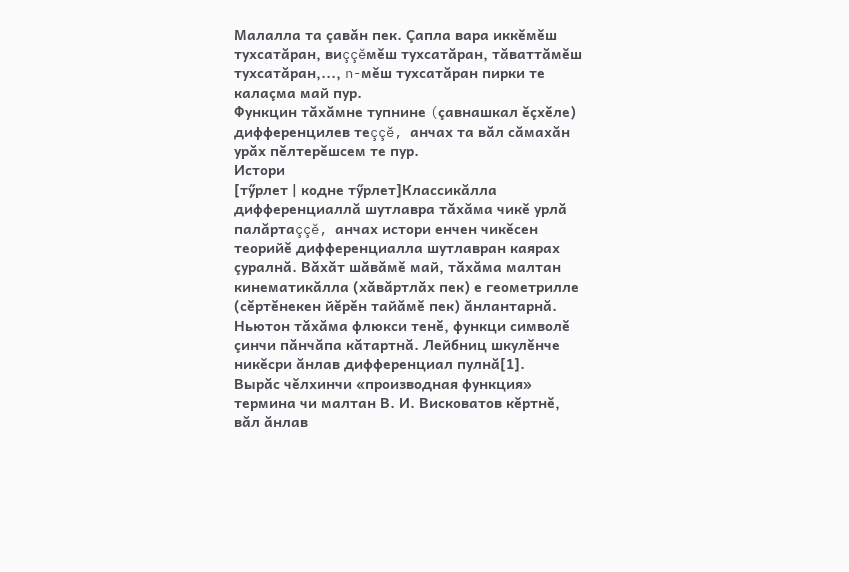Малалла та çавăн пек. Çапла вара иккĕмĕш тухсатăран, виççĕмĕш тухсатăран, тăваттăмĕш тухсатăран,..., n-мĕш тухсатăран пирки те калаçма май пур.
Функцин тăхăмне тупнине (çавнашкал ĕçхĕле) дифференцилев теççĕ, анчах та вăл сăмахăн урăх пĕлтерĕшсем те пур.
Истори
[тӳрлет | кодне тӳрлет]Классикăлла дифференциаллă шутлавра тăхăма чикĕ урлă палăртаççĕ, анчах истори енчен чикĕсен теорийĕ дифференциалла шутлавран каярах çуралнă. Вăхăт шăвăмĕ май, тăхăма малтан кинематикăлла (хăвăртлăх пек) е геометрилле (сĕртĕнекен йĕрĕн тайăмĕ пек) ăнлантарнă. Ньютон тăхăма флюкси тенĕ, функци символĕ çинчи пăнчăпа кăтартнă. Лейбниц шкулĕнче никĕсри ăнлав дифференциал пулнă[1].
Вырăс чĕлхинчи «производная функция» термина чи малтан В. И. Висковатов кĕртнĕ, вăл ăнлав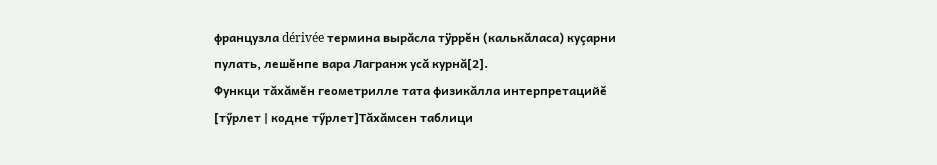французла dérivée термина вырăсла тÿррĕн (калькăласа) куçарни пулать, лешĕнпе вара Лагранж усă курнă[2].
Функци тăхăмĕн геометрилле тата физикăлла интерпретацийĕ
[тӳрлет | кодне тӳрлет]Тăхăмсен таблици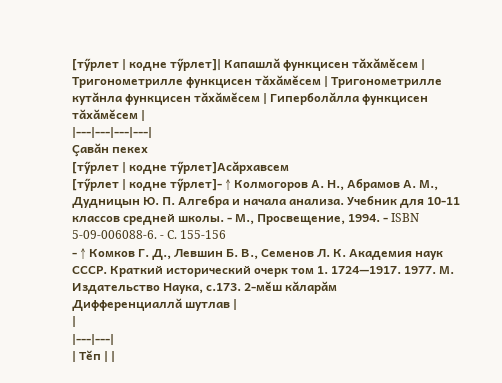[тӳрлет | кодне тӳрлет]| Капашлă функцисен тăхăмĕсем | Тригонометрилле функцисен тăхăмĕсем | Тригонометрилле кутăнла функцисен тăхăмĕсем | Гиперболăлла функцисен тăхăмĕсем |
|---|---|---|---|
Çавăн пекех
[тӳрлет | кодне тӳрлет]Асăрхавсем
[тӳрлет | кодне тӳрлет]- ↑ Колмогоров А. Н., Абрамов А. М., Дудницын Ю. П. Алгебра и начала анализа. Учебник для 10-11 классов средней школы. - М., Просвещение, 1994. - ISBN 5-09-006088-6. - C. 155-156
- ↑ Комков Г. Д., Левшин Б. В., Семенов Л. К. Академия наук СССР. Краткий исторический очерк том 1. 1724—1917. 1977. М. Издательство Наука, с.173. 2-мĕш кăларăм
Дифференциаллă шутлав |
|
|---|---|
| Тĕп | |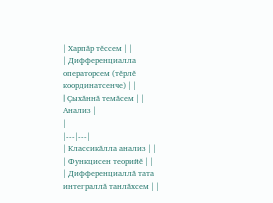| Харпăр тĕссем | |
| Дифференциалла операторсем (тĕрлĕ координатсенче) | |
| Çыхăннă темăсем | |
Анализ |
|
|---|---|
| Классикăлла анализ | |
| Функцисен теорийĕ | |
| Дифференциаллă тата интеграллă танлăхсем | |